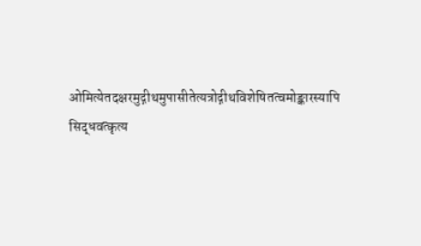ओमित्येतदक्षरमुद्गीथमुपासीतेत्यत्रोद्गीथविशेषितत्वमोङ्कारस्यापि सिद्धवत्कृत्य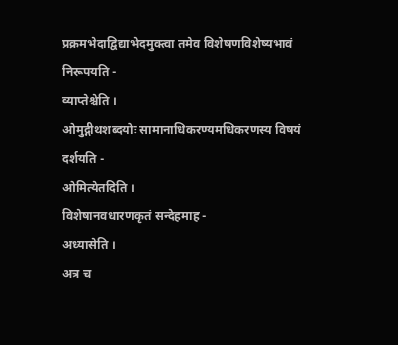प्रक्रमभेदाद्विद्याभेदमुक्त्वा तमेव विशेषणविशेष्यभावं निरूपयति -
व्याप्तेश्चेति ।
ओमुद्गीथशब्दयोः सामानाधिकरण्यमधिकरणस्य विषयं दर्शयति -
ओमित्येतदिति ।
विशेषानवधारणकृतं सन्देहमाह -
अध्यासेति ।
अत्र च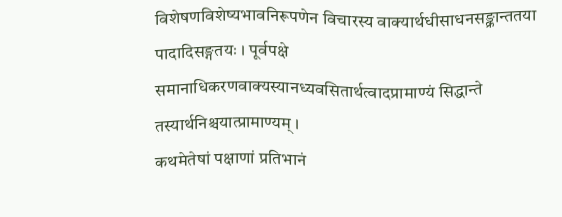विशेषणविशेष्यभावनिरूपणेन विचारस्य वाक्यार्थधीसाधनसङ्क्रान्ततया पादादिसङ्गतयः । पूर्वपक्षे समानाधिकरणवाक्यस्यानध्यवसितार्थत्वादप्रामाण्यं सिद्धान्ते तस्यार्थनिश्चयात्प्रामाण्यम् ।
कथमेतेषां पक्षाणां प्रतिभानं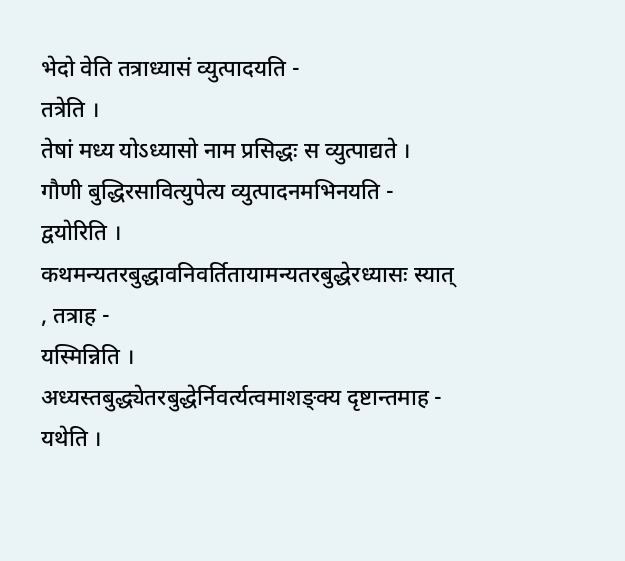भेदो वेति तत्राध्यासं व्युत्पादयति -
तत्रेति ।
तेषां मध्य योऽध्यासो नाम प्रसिद्धः स व्युत्पाद्यते ।
गौणी बुद्धिरसावित्युपेत्य व्युत्पादनमभिनयति -
द्वयोरिति ।
कथमन्यतरबुद्धावनिवर्तितायामन्यतरबुद्धेरध्यासः स्यात् , तत्राह -
यस्मिन्निति ।
अध्यस्तबुद्ध्येतरबुद्धेर्निवर्त्यत्वमाशङ्क्य दृष्टान्तमाह -
यथेति ।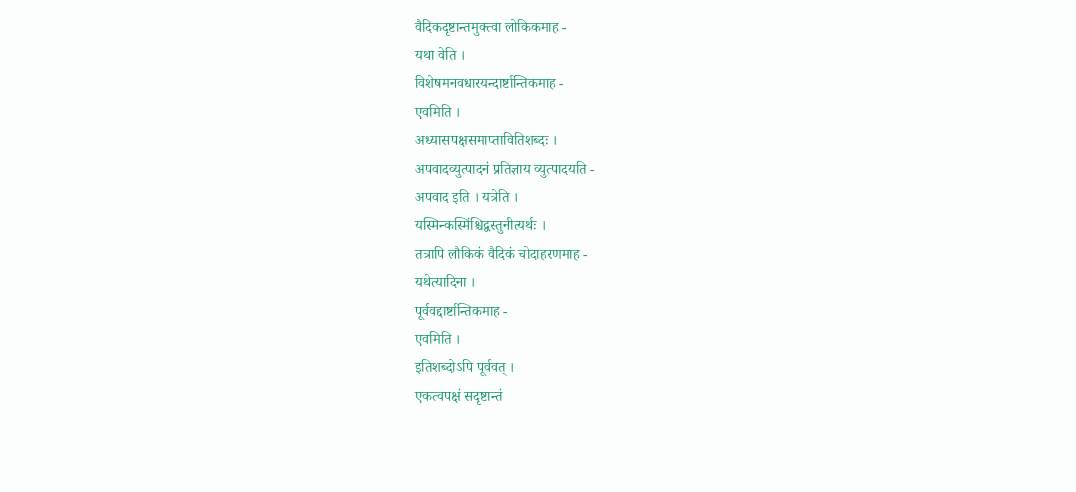वैदिकदृष्टान्तमुक्त्वा लोकिकमाह -
यथा वेति ।
विशेषमनवधारयन्दार्ष्टान्तिकमाह -
एवमिति ।
अध्यासपक्षसमाप्तावितिशब्दः ।
अपवादव्युत्पादनं प्रतिज्ञाय व्युत्पादयति -
अपवाद इति । यत्रेति ।
यस्मिन्कस्मिंश्चिद्वस्तुनीत्यर्थः ।
तत्रापि लौकिकं वैदिकं चोदाहरणमाह -
यथेत्यादिना ।
पूर्ववद्दार्ष्टान्तिकमाह -
एवमिति ।
इतिशब्दोऽपि पूर्ववत् ।
एकत्वपक्षं सदृष्टान्तं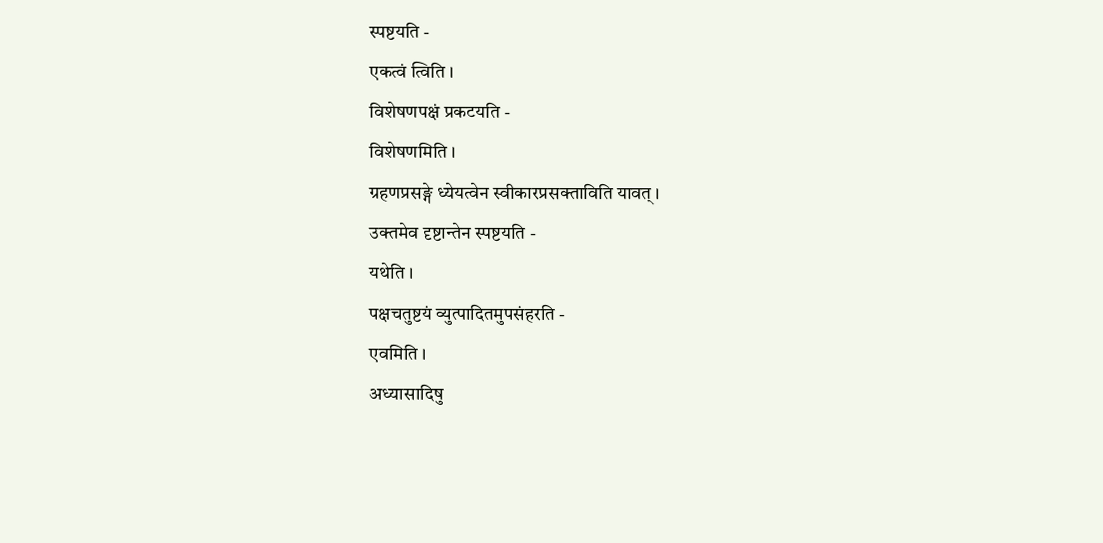स्पष्टयति -
एकत्वं त्विति ।
विशेषणपक्षं प्रकटयति -
विशेषणमिति ।
ग्रहणप्रसङ्गे ध्येयत्वेन स्वीकारप्रसक्ताविति यावत् ।
उक्तमेव दृष्टान्तेन स्पष्टयति -
यथेति ।
पक्षचतुष्टयं व्युत्पादितमुपसंहरति -
एवमिति ।
अध्यासादिषु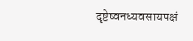दृष्टेष्वनध्यवसायपक्षं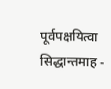पूर्वपक्षयित्वा सिद्धान्तमाह -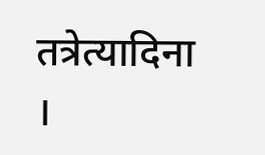तत्रेत्यादिना ।